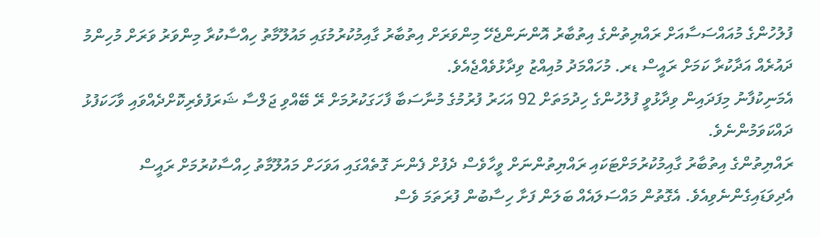ފުލުހުންގެ މުއައްސަސާއަށް ރައްޔިތުންގެ އިތުބާރު އޮންނަންޖެހޭ މިންވަރަށް އިތުބާރު ގާއިމުކުރުމުގައި މައުލޫމާތު ހިއްސާކުރާ މިންވަރު ވަރަށް މުހިންމު ދައުރެއް އަދާކުރާ ކަމަށް ރައީސް ޑރ. މުހައްމަދު މުއިއްޒު ވިދާޅުވެއްޖެއެވެ.
އެމަނިކުފާނު މިފަދައިން ވިދާޅުވީ ފުލުހުންގެ ހިދުމަތަށް 92 އަހަރު ފުރުމުގެ މުނާސަބާ ފާހަގަކުރުމަށް ރޭ ބޭއްވި ޖަލްސާ ޝަރަފުވެރިކޮށްދެއްވައި ވާހަކަފުޅު ދައްކަވަމުންނެވެ.
ރައްޔިތުންގެ އިތުބާރު ގާއިމުކުރުމަށްޓަކައި ރައްޔިތުންނަށް ވީހާވެސް ދެފުށް ފެންނަ ގޮތެއްގައި އަވަހަށް މައުލޫމާތު ހިއްސާކުރުމަށް ރައީސް އެދިވަޑައިގެންނެވިއެވެ. އެގޮތުން މައްސަލައެއް ބަލަން ފަށާ ހިސާބުން ފުރަތަމަ ވެސް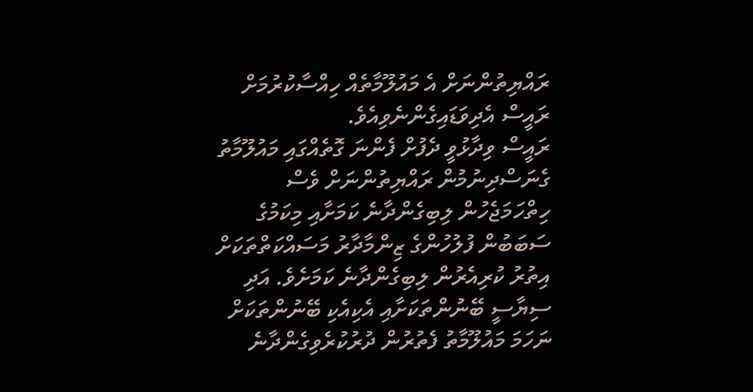ރައްޔިތުންނަށް އެ މައުލޫމާތެއް ހިއްސާކުރުމަށް ރައީސް އެދިވަޑައިގެންނެވިއެވެ.
ރައީސް ވިދާޅުވީ ދެފުށް ފެންނަ ގޮތެއްގައި މައުލޫމާތު ގެނަސްދިނުމުން ރައްޔިތުންނަށް ވެސް ހިތްހަމަޖެހުން ލިބިގެންދާނެ ކަމަށާއި މިކަމުގެ ސަބަބުން ފުލުހުންގެ ޒިންމާދާރު މަސައްކަތްތަކަށް އިތުރު ކުރިއެރުން ލިބިގެންދާނެ ކަމަށެވެ. އަދި ސިޔާސީ ބޭނުންތަކަށާއި އެކިއެކި ބޭނުންތަކަށް ނަހަމަ މައުލޫމާތު ފެތުރުން ދުރުކުރެވިގެންދާނެ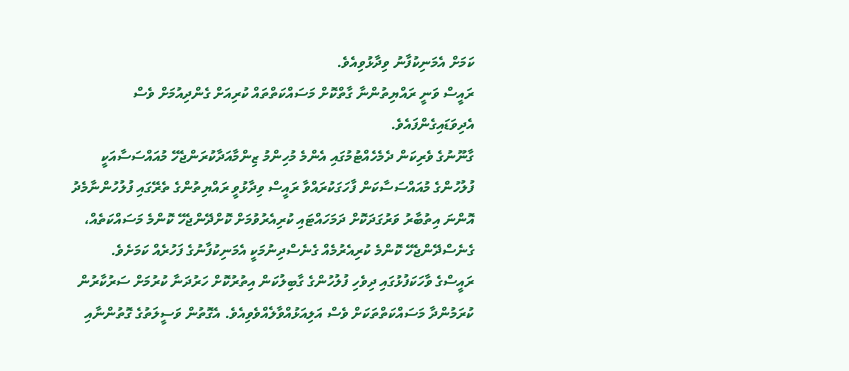ކަމަށް އެމަނިކުފާނު ވިދާޅުވިއެވެ.
ރައީސް ވަނީ ރައްޔިތުންނާ ގާތްކޮށް މަސައްކަތްތައް ކުރިއަށް ގެންދިއުމަށް ވެސް އެދިވަޑައިގެންފައެވެ.
ގާނޫނުގެ ވެރިކަން ދެމެހެއްޓުމުގައި އެންމެ މުހިންމު ޒިންމާއަދާކުރަންޖެހޭ މުއައްސަސާއަކީ ފުލުހުންގެ މުއައްސަސާކަން ފާހަގަކުރައްވާ ރައީސް ވިދާޅުވީ ރައްޔިތުންގެ ތެރޭގައި ފުލުހުންނާމެދު އޮންނަ އިތުބާރު ވަރުގަދަކޮށް ދަމަހައްޓައި ކުރިއެރުވުމަށް ކޮށްދޭންޖެހޭ ކޮންމެ މަސައްކަތެއް، ގެނެސްދޭންޖެހޭ ކޮންމެ ކުރިއެރުމެއް ގެނެސްދިނުމަކީ އެމަނިކުފާނުގެ ފަހުރެއް ކަމަށެވެ.
ރައީސްގެ ވާހަކަފުޅުގައި ދިވެހި ފުލުހުންގެ ގާބިލުކަން އިތުރުކޮށް ހަރުދަނާ ކުރުމަށް ސަރުކާރުން ކުރަމުންދާ މަސައްކަތްތަކަށް ވެސް އަލިއަޅުއްވާލެއްވެވިއެވެ. އެގޮތުން ވަސީލަތުގެ ގޮތުންނާއި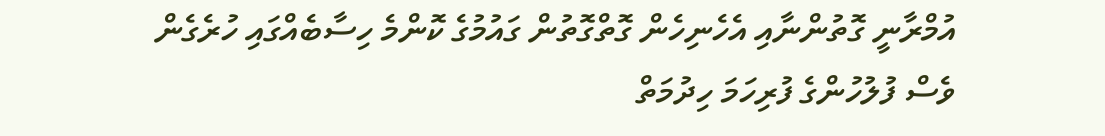އުމްރާނީ ގޮތުންނާއި އެހެނިހެން ގޮތްގޮތުން ގައުމުގެ ކޮންމެ ހިސާބެއްގައި ހުރެގެން ވެސް ފުލުހުންގެ ފުރިހަމަ ހިދުމަތް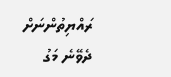ރައްޔިތުންނަށް ދެވޭނެ މަގު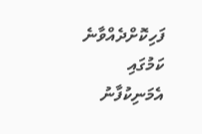ފަހިކޮށްދެއްވާނެ ކަމުގައި އެމަނިކުފާނު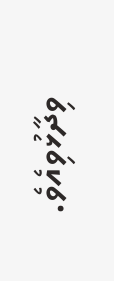ވިދާޅުވިއެވެ.